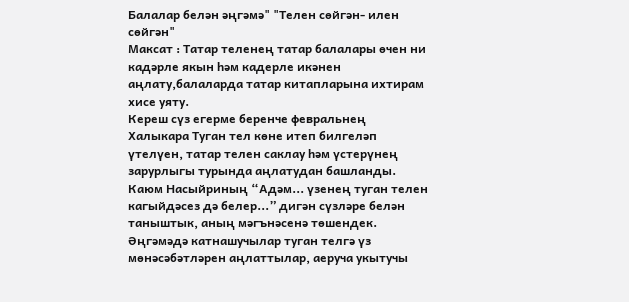Балалар белән әңгәмә" "Телен сөйгән- илен сөйгән"
Максат : Татар теленең татар балалары өчен ни кадәрле якын һәм кадерле икәнен аңлату,балаларда татар китапларына ихтирам хисе уяту.
Кереш сүз егерме беренче февральнең Халыкара Туган тел көне итеп билгеләп үтелүен, татар телен саклау һәм үстерүнең зарурлыгы турында аңлатудан башланды.
Каюм Насыйриның “Адәм... үзенең туган телен кагыйдәсез дә белер...” дигән сүзләре белән таныштык, аның мәгънәсенә төшендек.
Әңгәмәдә катнашучылар туган телгә үз мөнәсәбәтләрен аңлаттылар, аеруча укытучы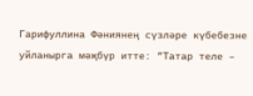Гарифуллина Фәниянең сүзләре күбебезне уйланырга мәҗбүр итте: ”Татар теле –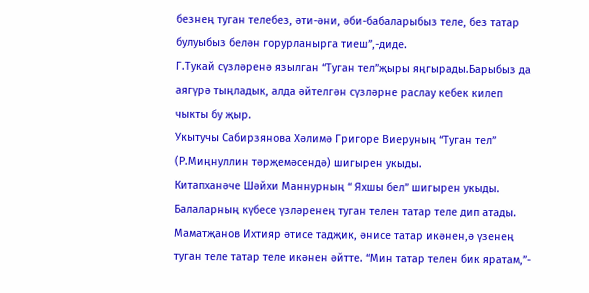безнең туган телебез, әти-әни, әби-бабаларыбыз теле, без татар булуыбыз белән горурланырга тиеш”,-диде.
Г.Тукай сүзләренә язылган “Туган тел”җыры яңгырады.Барыбыз да аягүрә тыңладык, алда әйтелгән сүзләрне раслау кебек килеп чыкты бу җыр.
Укытучы Сабирзянова Хәлимә Григоре Виеруның “Туган тел” (Р.Миңнуллин тәрҗемәсендә) шигырен укыды.
Китапханәче Шәйхи Маннурның “ Яхшы бел” шигырен укыды.
Балаларның күбесе үзләренең туган телен татар теле дип атады. Маматҗанов Ихтияр әтисе тадҗик, әнисе татар икәнен,ә үзенең туган теле татар теле икәнен әйтте. “Мин татар телен бик яратам,”-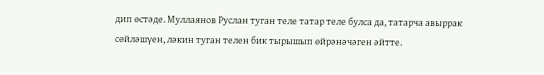дип өстәде. Муллаянов Руслан туган теле татар теле булса да, татарча авыррак сөйләшүен, ләкин туган телен бик тырышып өйрәнәчәген әйтте.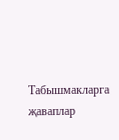Табышмакларга җаваплар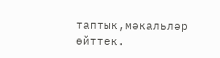таптык,мәкальләр өйттек.